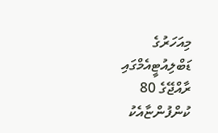މިއަހަރުގެ ޑަބްލިއުޓީއެމްގައި ރާއްޖޭގެ 80 ކުންފުންޏާއެކު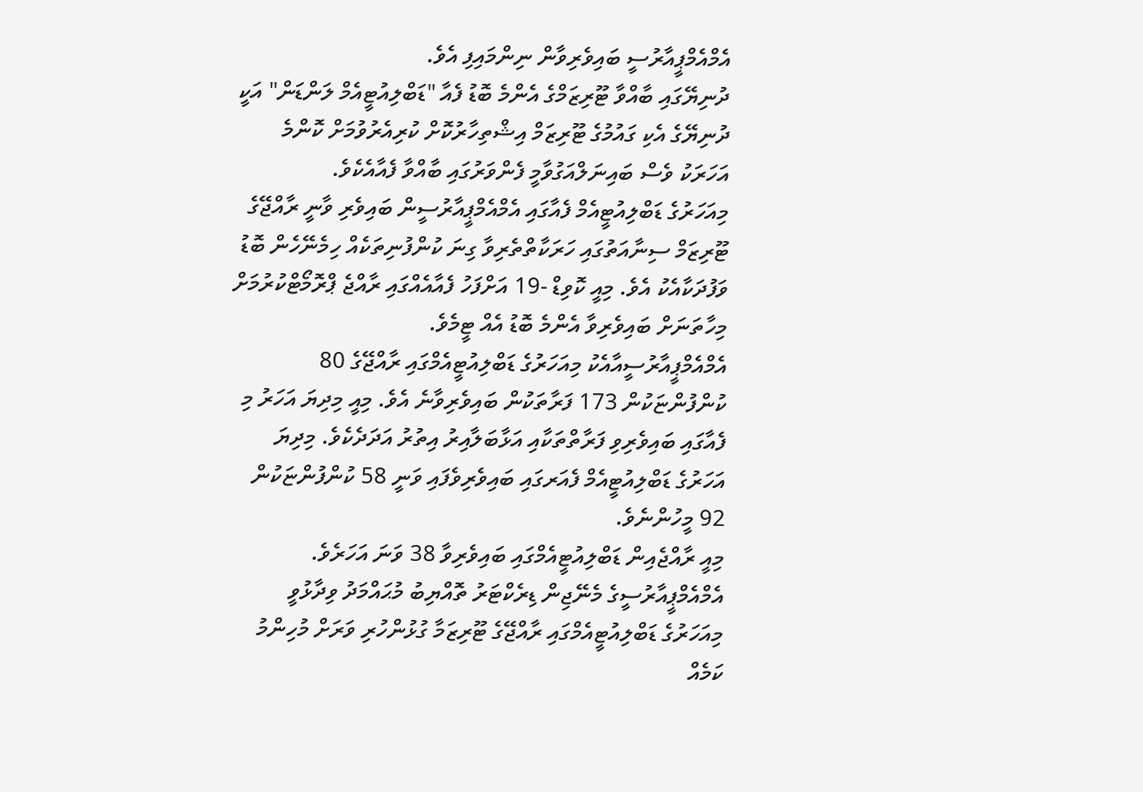އެމްއެމްޕީއާރުސީ ބައިވެރިވާން ނިންމައިފި އެވެ.
ދުނިޔޭގައި ބާއްވާ ޓޫރިޒަމްގެ އެންމެ ބޮޑު ފެއާ "ޑަބްލިއުޓީއެމް ލަންޑަން" އަކީ ދުނިޔޭގެ އެކި ގައުމުގެ ޓޫރިޒަމް އިޝްތިހާރުކޮށް ކުރިއެރުވުމަށް ކޮންމެ އަހަރަކު ވެސް ބައިނަލްއަގުވާމީ ފެންވަރުގައި ބާއްވާ ފެއާއެކެވެ.
މިއަހަރުގެ ޑަބްލިއުޓީއެމް ފެއާގައި އެމްއެމްޕީއާރުސީން ބައިވެރި ވާނީ ރާއްޖޭގެ ޓޫރިޒަމް ސިނާއަތުގައި ހަރަކާތްތެރިވާ ގިނަ ކުންފުނިތަކެއް ހިމެނޭހެން ބޮޑު ވަފުދަކާއެކު އެވެ. މިއީ ކޮވިޑް -19 އަށްފަހު ފެއާއެއްގައި ރާއްޖެ ޕްރޮމޯޓްކުރުމަށް މިހާތަނަށް ބައިވެރިވާ އެންމެ ބޮޑު އެއް ޓީމެވެ.
އެމްއެމްޕީއާރުސީއާއެކު މިއަހަރުގެ ޑަބްލިއުޓީއެމްގައި ރާއްޖޭގެ 80 ކުންފުންޏަކުން 173 ފަރާތަކުން ބައިވެރިވާނެ އެވެ. މިއީ މިދިޔަ އަހަރު މި ފެއާގައި ބައިވެރިވި ފަރާތްތަކާއި އަޅާބަލާއިރު އިތުރު އަދަދެކެވެ. މިދިޔަ އަހަރުގެ ޑަބްލިއުޓީއެމް ފެއަރގައި ބައިވެރިވެފައި ވަނީ 58 ކުންފުންޏަކުން 92 މީހުންނެވެ.
މިއީ ރާއްޖެއިން ޑަބްލިއުޓީއެމްގައި ބައިވެރިވާ 38 ވަނަ އަހަރެވެ.
އެމްއެމްޕީއާރުސީގެ މެނޭޖިން ޑިރެކްޓަރު ތޮއްޔިބު މުޙައްމަދު ވިދާޅުވީ މިއަހަރުގެ ޑަބްލިއުޓީއެމްގައި ރާއްޖޭގެ ޓޫރިޒަމާ ގުޅުންހުރި ވަރަށް މުހިންމު ކަމެއް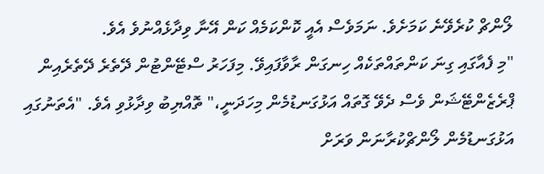ލޯންޗް ކުރެވޭނެ ކަމަށެވެ. ނަމަވެސް އެއީ ކޮންކަމެއް ކަން އޭނާ ވިދާޅެއްނުވެ އެވެ.
"މި ފެއާގައި ގިނަ ކަންތައްތަކެއް ހިނގަން ރާވާފައިވޭ. މިފަހަރު ސްޓޭންޓުން ދޭތެރެ ދޭތެރެއިން ޕްރެޒެންޓޭޝަން ވެސް ދެވޭ ގޮތައް އަޅުގަނޑުމެން މިހަދަނީ،" ތޮއްޔިބު ވިދާޅުވި އެވެ. "އެތަނުގައި އަޅުގަނޑުމެން ލޯންޗްކުރާނަން ވަރަށް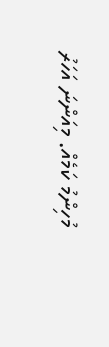މުހިންމު ކަމެއް. މިއަންނަ އަހަރު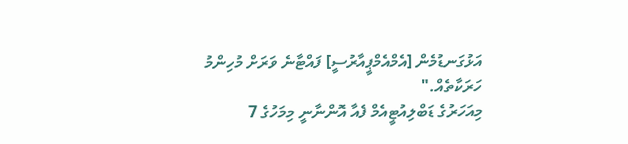އަޅުގަނޑުމެން [އެމްއެމްޕީއާރުސީ] ފައްޓާނެ ވަރަށް މުހިންމު ހަރަކާތެއް."
މިއަހަރުގެ ޑަބްލިއުޓީއެމް ފެއާ އޮންނާނީ މިމަހުގެ 7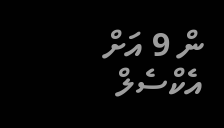ން 9 އަށް އެކްސެލް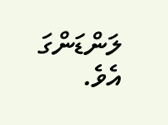ލަންޑަންގަ އެވެ.